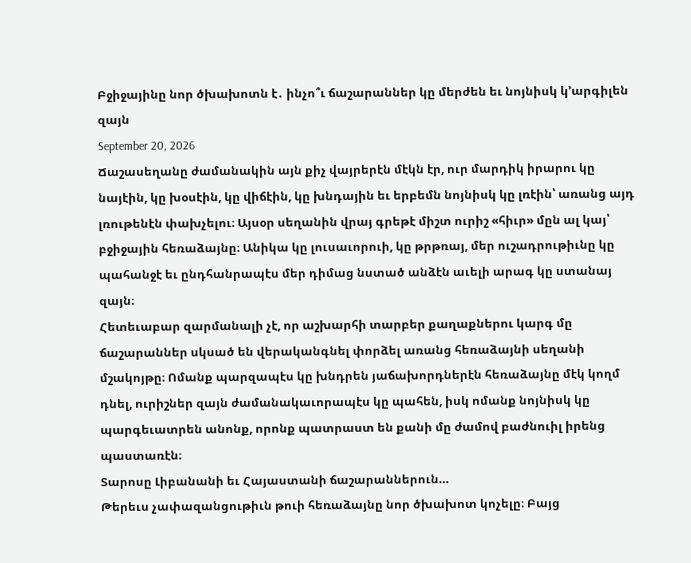Բջիջայինը նոր ծխախոտն է․ ինչո՞ւ ճաշարաններ կը մերժեն եւ նոյնիսկ կ’արգիլեն զայն
September 20, 2026
Ճաշասեղանը ժամանակին այն քիչ վայրերէն մէկն էր, ուր մարդիկ իրարու կը նայէին, կը խօսէին, կը վիճէին, կը խնդային եւ երբեմն նոյնիսկ կը լռէին՝ առանց այդ լռութենէն փախչելու։ Այսօր սեղանին վրայ գրեթէ միշտ ուրիշ «հիւր» մըն ալ կայ՝ բջիջային հեռաձայնը։ Անիկա կը լուսաւորուի, կը թրթռայ, մեր ուշադրութիւնը կը պահանջէ եւ ընդհանրապէս մեր դիմաց նստած անձէն աւելի արագ կը ստանայ զայն։
Հետեւաբար զարմանալի չէ, որ աշխարհի տարբեր քաղաքներու կարգ մը ճաշարաններ սկսած են վերականգնել փորձել առանց հեռաձայնի սեղանի մշակոյթը։ Ոմանք պարզապէս կը խնդրեն յաճախորդներէն հեռաձայնը մէկ կողմ դնել, ուրիշներ զայն ժամանակաւորապէս կը պահեն, իսկ ոմանք նոյնիսկ կը պարգեւատրեն անոնք, որոնք պատրաստ են քանի մը ժամով բաժնուիլ իրենց պաստառէն։
Տարոսը Լիբանանի եւ Հայաստանի ճաշարաններուն…
Թերեւս չափազանցութիւն թուի հեռաձայնը նոր ծխախոտ կոչելը։ Բայց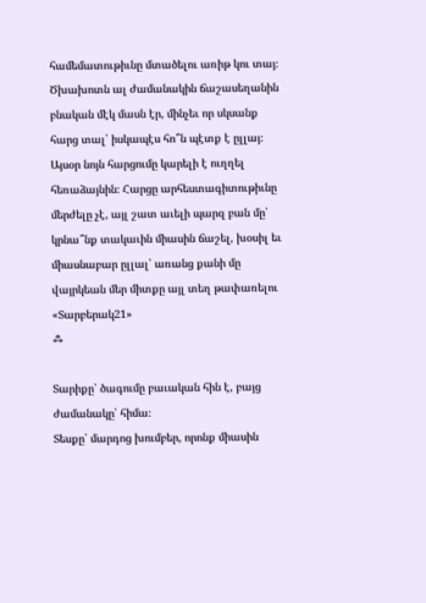համեմատութիւնը մտածելու առիթ կու տայ։ Ծխախոտն ալ ժամանակին ճաշասեղանին բնական մէկ մասն էր, մինչեւ որ սկսանք հարց տալ՝ իսկապէս հո՞ն պէտք է ըլլայ։ Այսօր նոյն հարցումը կարելի է ուղղել հեռաձայնին։ Հարցը արհեստագիտութիւնը մերժելը չէ, այլ շատ աւելի պարզ բան մը՝ կրնա՞նք տակաւին միասին ճաշել, խօսիլ եւ միասնաբար ըլլալ՝ առանց քանի մը վայրկեան մեր միտքը այլ տեղ թափառելու
«Տարբերակ21»
⁂

Տարիքը՝ ծագումը բաւական հին է, բայց ժամանակը՝ հիմա։
Տեսքը՝ մարդոց խումբեր, որոնք միասին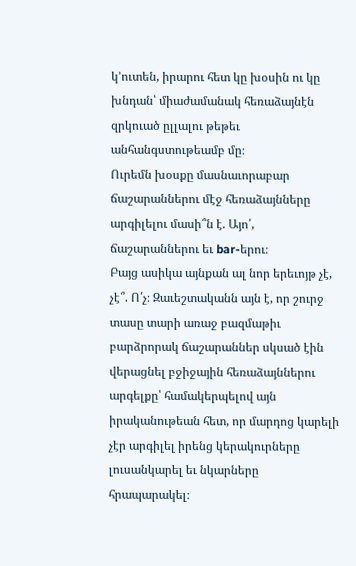կ’ուտեն, իրարու հետ կը խօսին ու կը խնդան՝ միաժամանակ հեռաձայնէն զրկուած ըլլալու թեթեւ անհանգստութեամբ մը։
Ուրեմն խօսքը մասնաւորաբար ճաշարաններու մէջ հեռաձայնները արգիլելու մասի՞ն է. Այո՛, ճաշարաններու եւ bar-երու։
Բայց ասիկա այնքան ալ նոր երեւոյթ չէ, չէ՞. Ո՛չ։ Զաւեշտականն այն է, որ շուրջ տասը տարի առաջ բազմաթիւ բարձրորակ ճաշարաններ սկսած էին վերացնել բջիջային հեռաձայններու արգելքը՝ համակերպելով այն իրականութեան հետ, որ մարդոց կարելի չէր արգիլել իրենց կերակուրները լուսանկարել եւ նկարները հրապարակել։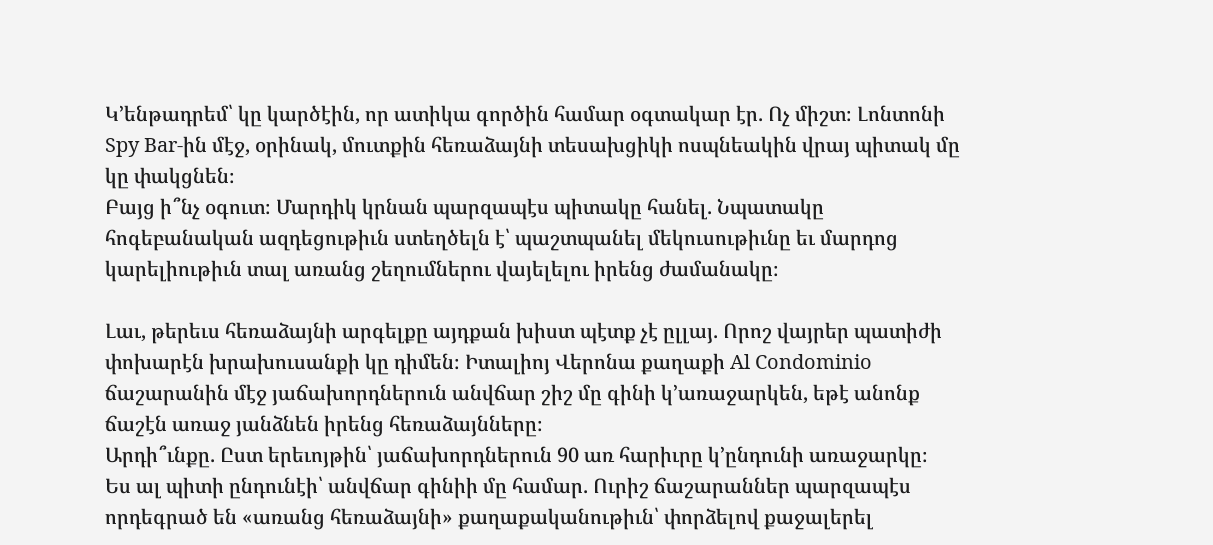Կ’ենթադրեմ՝ կը կարծէին, որ ատիկա գործին համար օգտակար էր. Ոչ միշտ։ Լոնտոնի Spy Bar-ին մէջ, օրինակ, մուտքին հեռաձայնի տեսախցիկի ոսպնեակին վրայ պիտակ մը կը փակցնեն։
Բայց ի՞նչ օգուտ։ Մարդիկ կրնան պարզապէս պիտակը հանել. Նպատակը հոգեբանական ազդեցութիւն ստեղծելն է՝ պաշտպանել մեկուսութիւնը եւ մարդոց կարելիութիւն տալ առանց շեղումներու վայելելու իրենց ժամանակը։

Լաւ, թերեւս հեռաձայնի արգելքը այդքան խիստ պէտք չէ ըլլայ. Որոշ վայրեր պատիժի փոխարէն խրախուսանքի կը դիմեն։ Իտալիոյ Վերոնա քաղաքի Al Condominio ճաշարանին մէջ յաճախորդներուն անվճար շիշ մը գինի կ’առաջարկեն, եթէ անոնք ճաշէն առաջ յանձնեն իրենց հեռաձայնները։
Արդի՞ւնքը. Ըստ երեւոյթին՝ յաճախորդներուն 90 առ հարիւրը կ’ընդունի առաջարկը։
Ես ալ պիտի ընդունէի՝ անվճար գինիի մը համար. Ուրիշ ճաշարաններ պարզապէս որդեգրած են «առանց հեռաձայնի» քաղաքականութիւն՝ փորձելով քաջալերել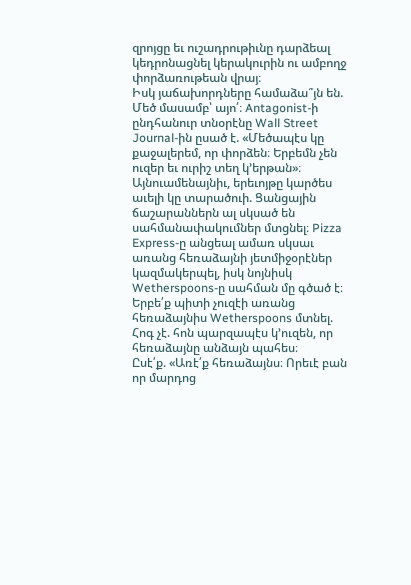զրոյցը եւ ուշադրութիւնը դարձեալ կեդրոնացնել կերակուրին ու ամբողջ փորձառութեան վրայ։
Իսկ յաճախորդները համաձա՞յն են. Մեծ մասամբ՝ այո՛։ Antagonist-ի ընդհանուր տնօրէնը Wall Street Journal-ին ըսած է. «Մեծապէս կը քաջալերեմ, որ փորձեն։ Երբեմն չեն ուզեր եւ ուրիշ տեղ կ՚երթան»։
Այնուամենայնիւ, երեւոյթը կարծես աւելի կը տարածուի. Ցանցային ճաշարաններն ալ սկսած են սահմանափակումներ մտցնել։ Pizza Express-ը անցեալ ամառ սկսաւ առանց հեռաձայնի յետմիջօրէներ կազմակերպել, իսկ նոյնիսկ Wetherspoons-ը սահման մը գծած է։
Երբե՛ք պիտի չուզէի առանց հեռաձայնիս Wetherspoons մտնել. Հոգ չէ. հոն պարզապէս կ’ուզեն, որ հեռաձայնը անձայն պահես։
Ըսէ՛ք. «Առէ՛ք հեռաձայնս։ Որեւէ բան որ մարդոց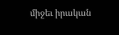միջեւ իրական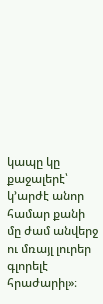կապը կը քաջալերէ՝ կ՚արժէ անոր համար քանի մը ժամ անվերջ ու մռայլ լուրեր գլորելէ հրաժարիլ»։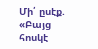Մի՛ ըսէք. «Բայց հոսկէ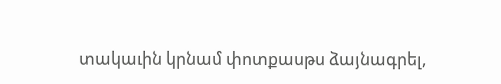տակաւին կրնամ փոտքասթս ձայնագրել,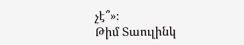չէ՞»։
Թիմ Տաուլինկ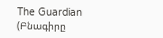The Guardian
(Բնագիրը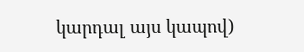կարդալ այս կապով)